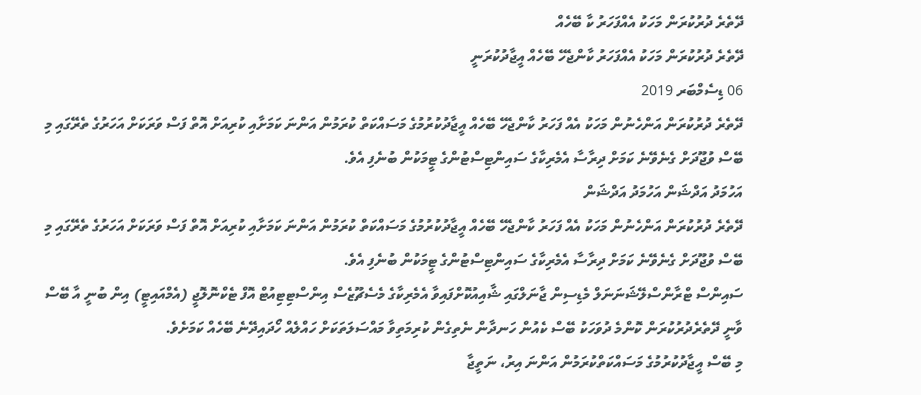ދޭތެރެ ދުރުކުރަން މަހަކު އެއްފަހަރު ކާ ބޭހެއް
ދޭތެރެ ދުރުކުރަން މަހަކު އެއްފަހަރު ކާންޖެހޭ ބޭހެއް އީޖާދުކުރަނީ
06 ޑިސެމްބަރ 2019
ދޭތެރެ ދުރުކުރަން އަންހެނުން މަހަކު އެއް ފަހަރު ކާންޖެހޭ ބޭހެއް އީޖާދުކުރުމުގެ މަސައްކަތް ކުރަމުން އަންނަ ކަމަށާއި ކުރިއަށް އޮތް ފަސް ވަރަކަށް އަހަރުގެ ތެރޭގައި މި ބޭސް ވުޖޫދަށް ގެނެވޭނެ ކަމަށް ދިރާސާ އެމެރިކާގެ ސައިންޓިސްޓުންގެ ޓީމަކުން ބުނެފި އެވެ.
އަހުމަދު އަދްޝަން އަހުމަދު އަދްޝަން
ދޭތެރެ ދުރުކުރަން އަންހެނުން މަހަކު އެއް ފަހަރު ކާންޖެހޭ ބޭހެއް އީޖާދުކުރުމުގެ މަސައްކަތް ކުރަމުން އަންނަ ކަމަށާއި ކުރިއަށް އޮތް ފަސް ވަރަކަށް އަހަރުގެ ތެރޭގައި މި ބޭސް ވުޖޫދަށް ގެނެވޭނެ ކަމަށް ދިރާސާ އެމެރިކާގެ ސައިންޓިސްޓުންގެ ޓީމަކުން ބުނެފި އެވެ.
ސައިންސް ޓްރާންސްލޭޝަނަނަލް މެޑިސިން ޖާނަލްގައި ޝާއިއުކޮށްފައިވާ އެމެރިކާގެ މެސެޗޫޒެސް އިންސްޓިޓިއުޓް އޮފް ޓެކްނޮލޮޖީ (އެމްއައިޓީ) އިން ބުނީ އާ ބޭސް ވާނީ ދޭތެރެދުރުކުރަން ކޮންމެ ދުވަހަކު ބޭސް ކެއުން ހަނދާން ނެތިގެން ކުރިމަތިވާ މައްސަލަތަކަށް ހައްލެއް ހޯދައިދޭނެ ބޭހެއް ކަމަށެވެ.
މި ބޭސް އީޖާދުކުރުމުގެ މަސައްކަތްކުރަމުން އަންނަ އިރު، ނަތީޖާ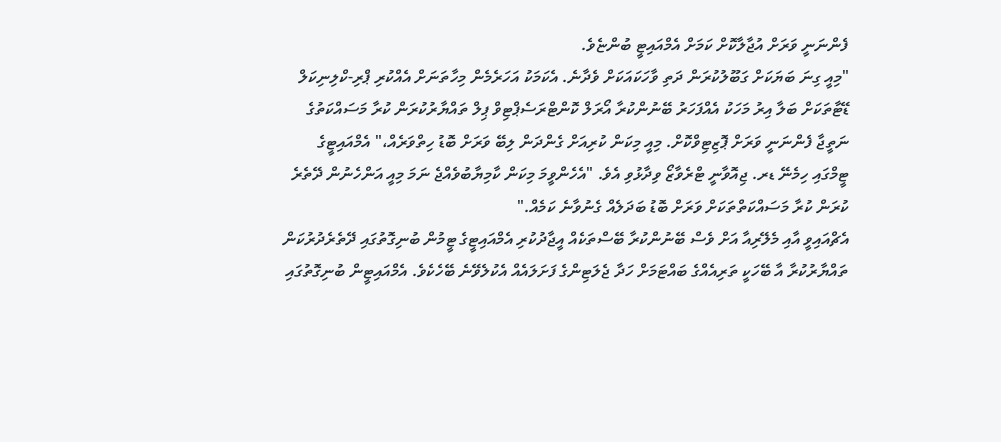ފެންނަނީ ވަރަށް އުޖާލާކޮށް ކަމަށް އެމްއައިޓީ ބުންޏެވެ.
"މިއީ ގިނަ ބަޔަކަށް ގަބޫލުކުރަން ދަތި ވާހަކައަކަށް ވެދާނެ. އެކަމަކު އަހަރެމެން މިހާތަނަށް އެއްކުރި ޕްރި-ކްލިނިކަލް ޑޭޓާތަކަށް ބަލާ އިރު މަހަކު އެއްފަހަރު ބޭނުންކުރާ އޯރަލް ކޮންޓްރަސެޕްޓިވް ޕިލް ތައްޔާރުކުރަން ކުރާ މަސައްކަތުގެ ނަތީޖާ ފެންނަނީ ވަރަށް ޕޮޒިޓިވްކޮށް. މިއީ މިކަން ކުރިއަށް ގެންދަން ލިބޭ ވަރަށް ބޮޑު ހިތްވަރެއް،" އެމްއައިޓީގެ ޓީމްގައި ހިމެނޭ ޑރ. ޖިއޮވާނީ ޓްރެވާޒޯ ވިދާޅުވި އެވެ. "އެހެންވީމަ މިކަން ކާމިޔާބުވެއްޖެ ނަމަ މިއީ އަންހެނުން ދޭތެރެ ކުރަން ކުރާ މަސައްކަތްތަކަށް ވަރަށް ބޮޑު ބަދަލެއް ގެނުވާނެ ކަމެއް."
އެޗްއައިވީ އާއި މެލޭރިއާ އަށް ވެސް ބޭނުންކުރާ ބޭސްތަކެއް އީޖާދުކުރި އެމްއައިޓީގެ ޓީމުން ބުނިގޮތުގައި ދޭތެރެދުރުކަން ތައްޔާރުކުރާ އާ ބޭހަކީ ތަރިއެއްގެ ބައްޓަމަށް ހަދާ ޖެލަޓިންގެ ފަށަލައެއް އެކުލެވޭނެ ބޭހެކެވެ. އެމްއައިޓީން ބުނިގޮތުގައި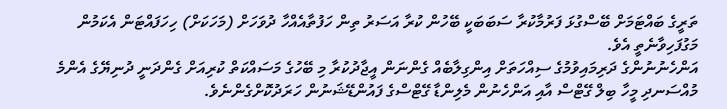ތަރީގެ ބައްޓަމަށް ބޭސްގުޅަ ފަރުމާކުރާ ސަބަބަކީ ބޭހުން ކުރާ އަސަރު ތިން ހަފުތާއެއްހާ ދުވަހަށް (މަހަކަށް) ހިހަފައްޓަން އެކަމުން މަގުފަހިވާނެތީ އެވެ.
އަންހެނުނުންގެ ދަރިމައިވުމުގެ ސިއްހަތަށް އިންގިލާބެއް ގެންނަން އީޖާދުކުރާ މި ބޭހުގެ މަސައްކަތް ކުރިއަށް ގެންދަނީ ދުނިޔޭގެ އެންމެ މުއްސަނދި މީހާ ބިލް ގޭޓްސް އާއި އަންހެނުން މެލިންޑާ ގޭޓްސްގެ ފައުންޑޭޝަނުން ހަރަދުކޮށްގެންނެވެ.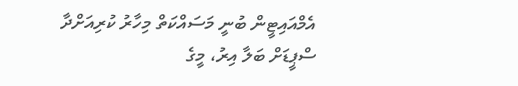އެމްއައިޓީން ބުނީ މަސައްކަތް މިހާރު ކުރިއަށްދާ ސްޕީޑަށް ބަލާ އިރު، މީގެ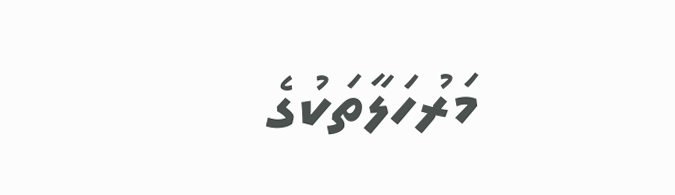މަރުހަލާތަކުގެ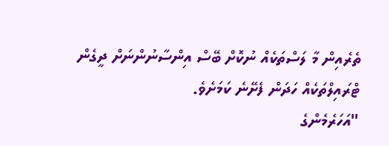ތެރެއިން މާ ލަސްތަކެއް ނުކޮށް ބޭސް އިންސާނުންނަށް ދީގެން ޓްރައިލްތަކެއް ހަދަން ފެށޭނެ ކަމަށެވެ.
"އަހަރެމެންގެ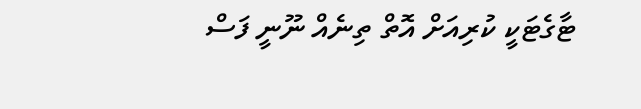ޓާގެޓަކީ ކުރިއަށް އޮތް ތިނެއް ނޫނީ ފަސް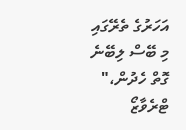އަހަރުގެ ތެރޭގައި މި ބޭސް ލިބޭނެ ގޮތް ހެދުން،" ޓްރެވާޒޯ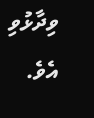ވިދާޅުވި އެވެ.